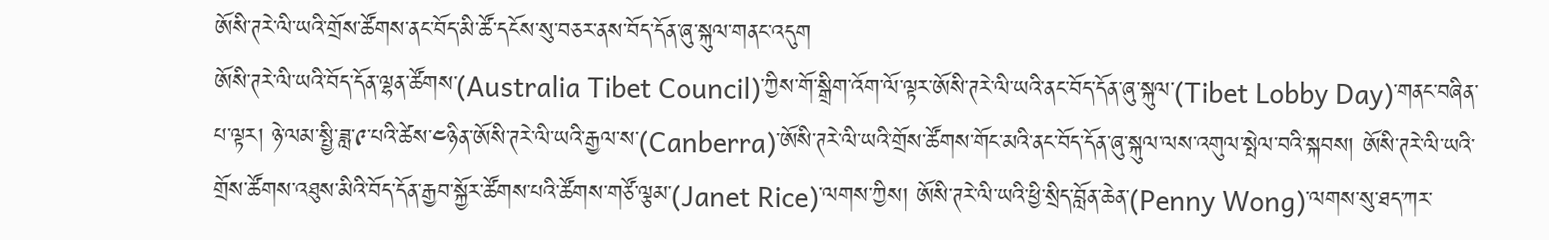ཨོསི་ཊརེ་ལི་ཡའི་གྲོས་ཚོགས་ནང་བོད་མི་ཚོ་དངོས་སུ་བཅར་ནས་བོད་དོན་ཞུ་སྐུལ་གནང་འདུག
ཨོསི་ཊརེ་ལི་ཡའི་བོད་དོན་ལྷན་ཚོགས་(Australia Tibet Council)་ཀྱིས་གོ་སྒྲིག་འོག་ལོ་ལྟར་ཨོསི་ཊརེ་ལི་ཡའི་ནང་བོད་དོན་ཞུ་སྐུལ་(Tibet Lobby Day)་གནང་བཞིན་པ་ལྟར། ཉེ་ལམ་སྤྱི་ཟླ་༩་པའི་ཚེས་༤ཉིན་ཨོསི་ཊརེ་ལི་ཡའི་རྒྱལ་ས་(Canberra)་ཨོསི་ཊརེ་ལི་ཡའི་གྲོས་ཚོགས་གོང་མའི་ནང་བོད་དོན་ཞུ་སྐུལ་ལས་འགུལ་སྤེལ་བའི་སྐབས། ཨོསི་ཊརེ་ལི་ཡའི་གྲོས་ཚོགས་འཐུས་མིའི་བོད་དོན་རྒྱབ་སྐྱོར་ཚོགས་པའི་ཚོགས་གཙོ་ལྕམ་(Janet Rice)་ལགས་ཀྱིས། ཨོསི་ཊརེ་ལི་ཡའི་ཕྱི་སྲིད་བློན་ཆེན་(Penny Wong)་ལགས་སུ་ཐད་ཀར་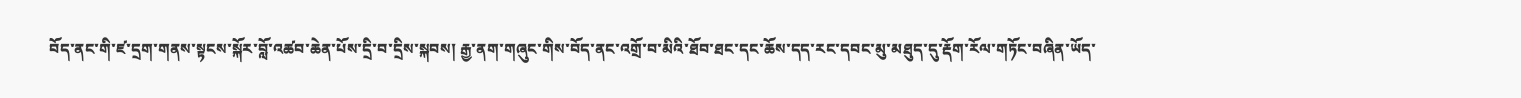བོད་ནང་གི་ཛ་དྲག་གནས་སྟངས་སྐོར་བློ་འཚབ་ཆེན་པོས་དྲི་བ་དྲིས་སྐབས། རྒྱ་ནག་གཞུང་གིས་བོད་ནང་འགྲོ་བ་མིའི་ཐོབ་ཐང་དང་ཆོས་དད་རང་དབང་མུ་མཐུད་དུ་རྡོག་རོལ་གཏོང་བཞིན་ཡོད་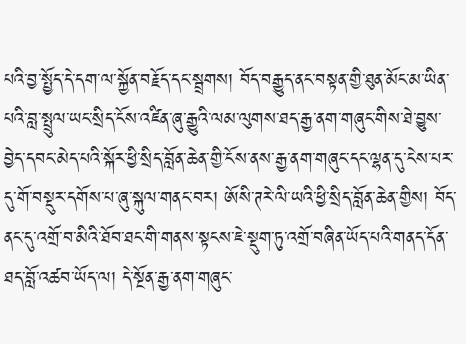པའི་བྱ་སྤྱོད་དེ་དག་ལ་སྐྱོན་བརྗོད་དང་སྦྲགས། བོད་བརྒྱུད་ནང་བསྟན་གྱི་ཐུན་མོང་མ་ཡིན་པའི་བླ་སྤྲུལ་ཡང་སྲིད་ངོས་འཛིན་ཞུ་རྒྱུའི་ལམ་ལུགས་ཐད་རྒྱ་ནག་གཞུང་གིས་ཐེ་བྱུས་བྱེད་དབང་མེད་པའི་སྐོར་ཕྱི་སྲིད་བློན་ཆེན་གྱི་ངོས་ནས་རྒྱ་ནག་གཞུང་དང་ལྷན་དུ་ངེས་པར་དུ་གོ་བསྡུར་དགོས་པ་ཞུ་སྐུལ་གནང་བར། ཨོསི་ཊརེ་ལི་ཡའི་ཕྱི་སྲིད་བློན་ཆེན་གྱིས། བོད་ནང་དུ་འགྲོ་བ་མིའི་ཐོབ་ཐང་གི་གནས་སྟངས་ཇེ་སྡུག་ཏུ་འགྲོ་བཞིན་ཡོད་པའི་གནད་དོན་ཐད་བློ་འཚབ་ཡོད་ལ། དེ་སྔོན་རྒྱ་ནག་གཞུང་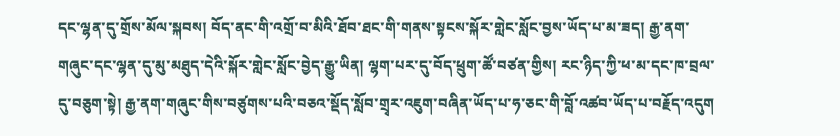དང་ལྷན་དུ་གྲོས་མོལ་སྐབས། བོད་ནང་གི་འགྲོ་བ་མིའི་ཐོབ་ཐང་གི་གནས་སྟངས་སྐོར་གླེང་སློང་བྱས་ཡོད་པ་མ་ཟད། རྒྱ་ནག་གཞུང་དང་ལྷན་དུ་མུ་མཐུད་དེའི་སྐོར་གླེང་སློང་བྱེད་རྒྱུ་ཡིན། ལྷག་པར་དུ་བོད་ཕྲུག་ཚོ་བཙན་གྱིས། རང་ཉིད་ཀྱི་ཕ་མ་དང་ཁ་བྲལ་དུ་བཅུག་སྟེ། རྒྱ་ནག་གཞུང་གིས་བཙུགས་པའི་བཅའ་སྡོད་སློབ་གྲྭར་འཇུག་བཞིན་ཡོད་པ་ཧ་ཅང་གི་བློ་འཚབ་ཡོད་པ་བརྗོད་འདུག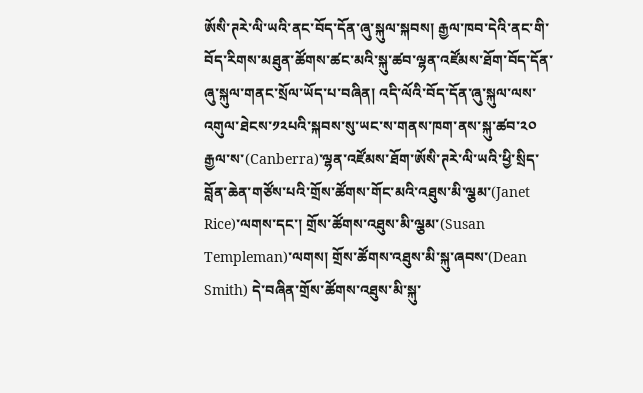ཨོསི་ཊརེ་ལི་ཡའི་ནང་བོད་དོན་ཞུ་སྐུལ་སྐབས། རྒྱལ་ཁབ་དེའི་ནང་གི་བོད་རིགས་མཐུན་ཚོགས་ཚང་མའི་སྐུ་ཚབ་ལྷན་འཛོམས་ཐོག་བོད་དོན་ཞུ་སྐུལ་གནང་སྲོལ་ཡོད་པ་བཞིན། འདི་ལོའི་བོད་དོན་ཞུ་སྐུལ་ལས་འགུལ་ཐེངས་༡༢པའི་སྐབས་སུ་ཡང་ས་གནས་ཁག་ནས་སྐུ་ཚབ་༢༠ རྒྱལ་ས་(Canberra)་ལྷན་འཛོམས་ཐོག་ཨོསི་ཊརེ་ལི་ཡའི་ཕྱི་སྲིད་བློན་ཆེན་གཙོས་པའི་གྲོས་ཚོགས་གོང་མའི་འཐུས་མི་ལྕམ་(Janet Rice)་ལགས་དང་། གྲོས་ཚོགས་འཐུས་མི་ལྕམ་(Susan Templeman)་ལགས། གྲོས་ཚོགས་འཐུས་མི་སྐུ་ཞབས་(Dean Smith) དེ་བཞིན་གྲོས་ཚོགས་འཐུས་མི་སྐུ་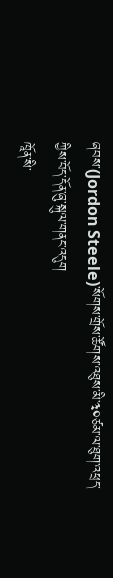ཞབས་(Jordon Steele)་སོགས་གྲོས་ཚོགས་འཐུས་མི་༣༠ཙམ་ལ་ཐུག་འཕྲད་ཀྱིས་བོད་དོན་ཞུ་སྐུལ་གནང་འདུག
ཁཱོན་སི་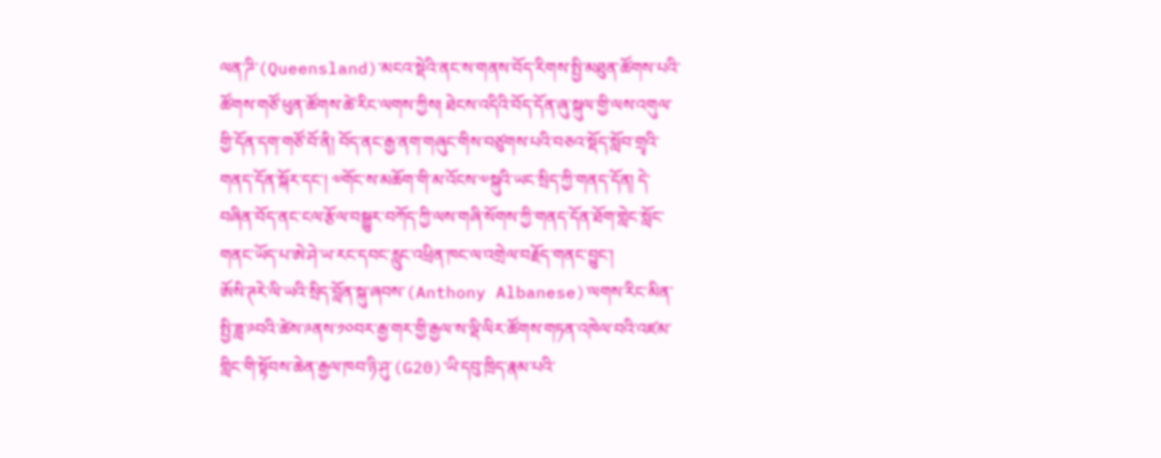ལན་ཌི་(Queensland)་མངའ་སྡེའི་ནང་ས་གནས་བོད་རིགས་སྤྱི་མཐུན་ཚོགས་པའི་ཚོགས་གཙོ་ཕུན་ཚོགས་ཚེ་རིང་ལགས་ཀྱིས། ཐེངས་འདིའི་བོད་དོན་ཞུ་སྐུལ་གྱི་ལས་འགུལ་གྱི་དོན་དག་གཙོ་བོ་ནི། བོད་ནང་རྒྱ་ནག་གཞུང་གིས་བཙུགས་པའི་བཅའ་སྡོད་སློབ་གྲྭའི་གནད་དོན་སྐོར་དང་། ༧གོང་ས་མཆོག་གི་མ་འོངས་༧སྐུའི་ཡང་སྲིད་ཀྱི་གནད་དོན། དེ་བཞིན་བོད་ནང་ངལ་རྩོལ་བསྒྱུར་བཀོད་ཀྱི་ལས་གཞི་སོགས་ཀྱི་གནད་དོན་ཐོག་གླེང་སློང་གནང་ཡོད་པ་ཨེ་ཤེ་ཡ་རང་དབང་རླུང་འཕྲིན་ཁང་ལ་འགྲེལ་བརྗོད་གནང་བྱུང་།
ཨོསི་ཊརེ་ལི་ཡའི་སྲིད་བློན་སྐུ་ཞབས་(Anthony Albanese)་ལགས་རིང་མིན་སྤྱི་ཟླ་༩བའི་ཚེས་༩ནས་༡༠བར་རྒྱ་གར་གྱི་རྒྱལ་ས་ལྡི་ལིར་ཚོགས་གཏན་འཁེལ་བའི་འཛམ་གླིང་གི་སྟོབས་ཆེན་རྒྱལ་ཁབ་ཉི་ཤུ་(G20)་ཡི་དབུ་ཁྲིད་རྣམ་པའི་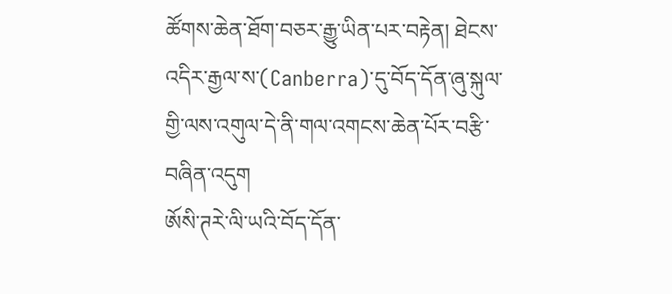ཚོགས་ཆེན་ཐོག་བཅར་རྒྱུ་ཡིན་པར་བརྟེན། ཐེངས་འདིར་རྒྱལ་ས་(Canberra)་དུ་བོད་དོན་ཞུ་སྐུལ་གྱི་ལས་འགུལ་དེ་ནི་གལ་འགངས་ཆེན་པོར་བརྩི་བཞིན་འདུག
ཨོསི་ཊརེ་ལི་ཡའི་བོད་དོན་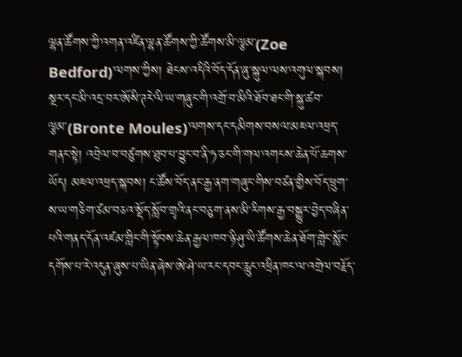ལྷན་ཚོགས་ཀྱི་འགན་འཛིན་ལྷན་ཚོགས་ཀྱི་ཚོགས་མི་ལྕམ་(Zoe Bedford)་ལགས་ཀྱིས། ཐེངས་འདིའི་བོད་དོན་ཞུ་སྐུལ་ལས་འགུལ་སྐབས། སྔར་དང་མི་འདྲ་བར་ཨོསི་ཊརེ་ལི་ཡ་གཞུང་གི་འགྲོ་བ་མིའི་ཐོབ་ཐང་གི་སྐུ་ཚབ་ལྕམ་(Bronte Moules)་ལགས་དང་དམིགས་བསལ་མཇལ་འཕྲད་གནང་སྟེ། འབྲེལ་བ་བཙུགས་ཐུབ་པ་བྱུང་བ་ནི་ཧ་ཅང་གི་གལ་འགངས་ཆེན་པོ་ཆགས་ཡོད། མཇལ་འཕྲད་སྐབས། ང་ཚོས་བོད་ནང་རྒྱ་ནག་གཞུང་གིས་བཙན་གྱིས་བོད་ཕྲུག་ས་ཡ་གཅིག་ཙམ་བཅའ་སྡོད་སློབ་གྲྭའི་ནང་བཅུག་ནས་མི་རིགས་རྒྱ་བསྒྱུར་བྱེད་བཞིན་པའི་གནད་དོན་འཛམ་གླིང་གི་སྟོབས་ཆེན་རྒྱལ་ཁབ་ཉི་ཤུ་ཡི་ཚོགས་ཆེན་ཐོག་གླེང་སློང་དགོས་པ་རེ་འདུན་ཞུས་པ་ཡིན་ཞེས་ཨེ་ཤེ་ཡ་རང་དབང་རླུང་འཕྲིན་ཁང་ལ་འགྲེལ་བརྗོད་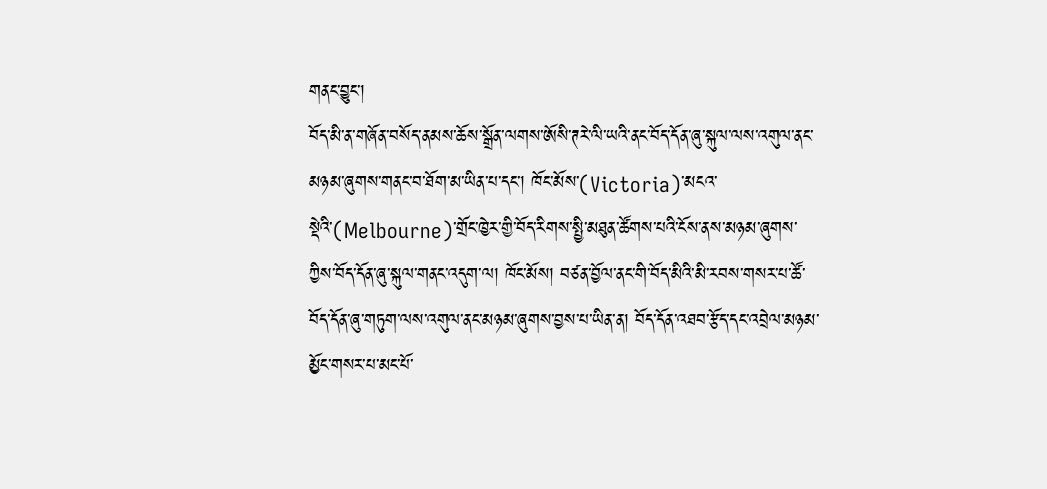གནང་བྱུང་།
བོད་མི་ན་གཞོན་བསོད་ནམས་ཆོས་སྒྲོན་ལགས་ཨོསི་ཊརེ་ལི་ཡའི་ནང་བོད་དོན་ཞུ་སྐུལ་ལས་འགུལ་ནང་མཉམ་ཞུགས་གནང་བ་ཐོག་མ་ཡིན་པ་དང་། ཁོང་མོས་(Victoria)་མངའ་སྡེའི་(Melbourne)་གྲོང་ཁྱེར་གྱི་བོད་རིགས་སྤྱི་མཐུན་ཚོགས་པའི་ངོས་ནས་མཉམ་ཞུགས་ཀྱིས་བོད་དོན་ཞུ་སྐུལ་གནང་འདུག་ལ། ཁོང་མོས། བཙན་བྱོལ་ནང་གི་བོད་མིའི་མི་རབས་གསར་པ་ཚོ་བོད་དོན་ཞུ་གཏུག་ལས་འགུལ་ནང་མཉམ་ཞུགས་བྱས་པ་ཡིན་ན། བོད་དོན་འཐབ་རྩོད་དང་འབྲེལ་མཉམ་མྱོང་གསར་པ་མང་པོ་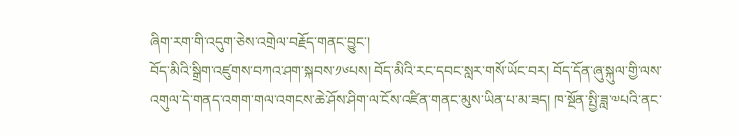ཞིག་རག་གི་འདུག་ཅེས་འགྲེལ་བརྗོད་གནང་བྱུང་།
བོད་མིའི་སྒྲིག་འཛུགས་བཀའ་ཤག་སྐབས་༡༦པས། བོད་མིའི་རང་དབང་སླར་གསོ་ཡོང་བར། བོད་དོན་ཞུ་སྐུལ་གྱི་ལས་འགུལ་དེ་གནད་འགག་གལ་འགངས་ཆེ་ཤོས་ཤིག་ལ་ངོས་འཛིན་གནང་མུས་ཡིན་པ་མ་ཟད། ཁ་སྔོན་སྤྱི་ཟླ་༧པའི་ནང་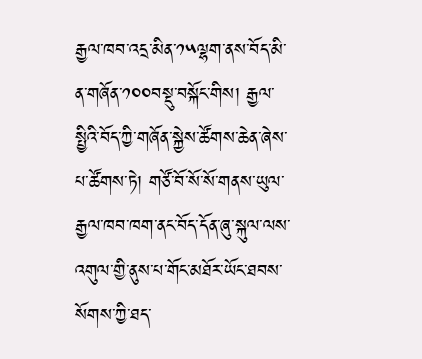རྒྱལ་ཁབ་འདྲ་མིན་༡༥ལྷག་ནས་བོད་མི་ན་གཞོན་༡༠༠བསྡུ་བསྐོང་གིས། རྒྱལ་སྤྱིའི་བོད་ཀྱི་གཞོན་སྐྱེས་ཚོགས་ཆེན་ཞེས་པ་ཚོགས་ཏེ། གཙོ་བོ་སོ་སོ་གནས་ཡུལ་རྒྱལ་ཁབ་ཁག་ནང་བོད་དོན་ཞུ་སྐུལ་ལས་འགུལ་གྱི་ནུས་པ་གོང་མཐོར་ཡོང་ཐབས་སོགས་ཀྱི་ཐད་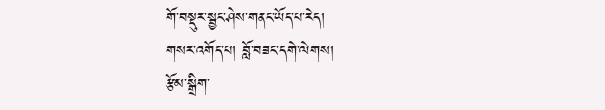གོ་བསྡུར་སྦྱང་ཤེས་གནང་ཡོད་པ་རེད།
གསར་འགོད་པ། བློ་བཟང་དགེ་ལེགས།
རྩོམ་སྒྲིག་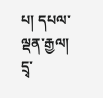པ། དཔལ་ལྡན་རྒྱལ།
དྲྭ་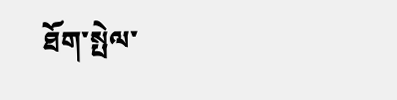ཐོག་སྤེལ་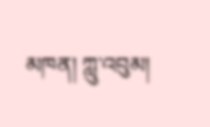མཁན། ཀླུ་འབུམ།